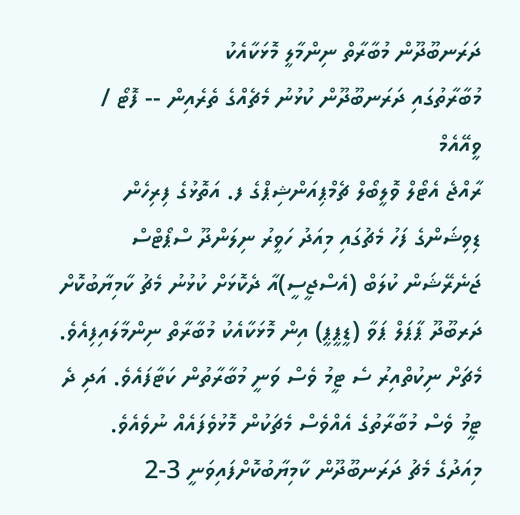ދަރަނބޫދޫން މުބާރާތް ނިންމާލީ މޮޅަކާއެކު
މުބާރާތުގައި ދަރަނބޫދޫން ކުޅުނު މެޗެއްގެ ތެރެއިން -- ފޮޓޯ / ވީއޭއެމް
ރާއްޖެ އެޓޯލް ވޮލީބޯލް ޗެމްޕިއަންޝިޕްގެ ފ. އަތޮޅުގެ ފިރިހެން ޑިވިޝަންގެ ފަހު މެޗުގައި މިއަދު ހަވީރު ނިލަންދޫ ސްޕޯޓްސް ޖަނެރޭޝަން ކުލަބް (އެސްޖީސީ)އާ ދެކޮޅަށް ކުޅުނު މެޗު ކާމިޔާބުކޮށް ދަރބޫދޫ ޕާޕަލް ޕަވާ (ޑީޕީޕީ) އިން މޮޅަކާއެކު މުބާރާތް ނިންމާލައިފިއެވެ.
މެޗަށް ނިކުތްއިރު ސެ ޓީމު ވެސް ވަނީ މުބާރާތުން ކަޓާފައެވެ. އަދި ދެ ޓީމު ވެސް މުބާރާތުގެ އެއްވެސް މެޗަކުން މޮޅުވެފައެއް ނުވެއެވެ.
މިއަދުގެ މެޗު ދަރަނބޫދޫން ކާމިޔާބުކޮށްފައިވަނީ 3-2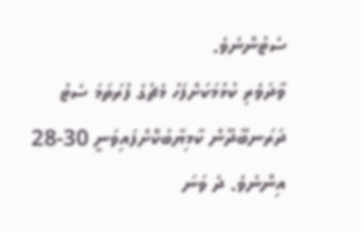ސެޓުންނެވެ.
ވާދަވެރި ކުޅުމަކަށްފަހު މެޗުގެ ފުރަތަމަ ސެޓު ދަރަނބޫދޫން ކާމިޔާބުކޮށްފައިވަނީ 30-28 އިންނެވެ. ދެ ވަނަ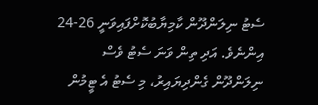ސެޓު ނިލަންދޫން ކާމިޔާބުކޮށްފައިވަނީ 26-24 އިންނެވެ. އަދި ތިން ވަނަ ސެޓު ވެސް ނިލަންދޫން ގެންދިޔައިރު، މި ސެޓު އެ ޓީމުން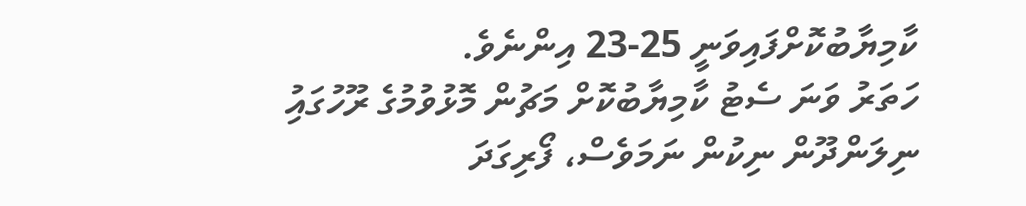ކާމިޔާބުކޮށްފައިވަނީ 25-23 އިންނެވެ.
ހަތަރު ވަނަ ސެޓު ކާމިޔާބުކޮށް މަޗުން މޮޅުވުމުގެ ރޫހުގައުި ނިލަންދޫން ނިކުން ނަމަވެސް، ފޯރިގަދަ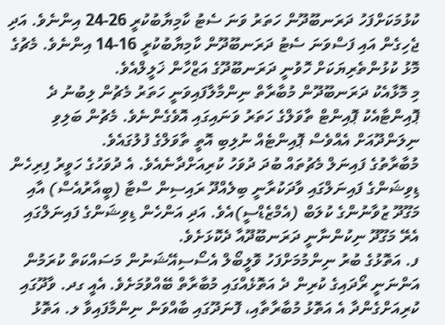ކުޅުމަކަށްފަހު ދަރަނބޫދޫން ހަތަރު ވަނަ ސެޓު ކާމިޔާބުކުރީ 26-24 އިންނެވެ. އަދި ޖެހިގެން އައި ފަސްވަނަ ސެޓު ދަރަނބޫދޫން ކާމިޔާބުކުރީ 16-14 އިންނެވެ. މެޗުގެ މޮޅު ކުޅުންތެރިޔަކަށް ހޮވުނީ ދަރަނބޫދޫގެ އަޒްހާން ޚަލީލްއެވެ.
މި މޮޅާއެކު ދަރަނބޫދޫން މުބާރާތް ނިންމާލާފައިވަނީ ހަތަރު މެޗުން ލިބުނު ދެ ޕޮއިންޓާއެކު ޕޮއިންޓް ތާވަލްގެ ހަތަރު ވަނައިގައި އޮވެގެންނެވެ. މެޗުން ބަލިވި ނިލަންދޫއަށް އެއްވެސް ޕޮއިންޓެއް ނުލިބި އޮތީ ތާވަލްގެ ފުލުގައެވެ.
މުބާރާތުގެ ފައިނަލް މެޗުތައް ބުދަ ދުވަހު ކުރިއަށްދާނެއެވެ. އެ ދުވަހުގެ ހަވީރު ފިރިހެން ޑިވިޝަންގެ ފައިނަލްގައި ވާދަކުރާނީ ބިލެއްދޫ ރައިސިން ސްޓާ (ބީއާރުއެސް) އާއި މަގޫދޫ ޒުވާނުންގެ ކުލަބް (އެމްޒެޑްސީ)އެވެ. އަދި އަންހެން ޑިވިޝަންގެ ފައިނަލްގައި އެރޭ މަގޫދޫ ނިކުންނާނީ ދަރަނބޫދޫއާ ދެކޮޅަށެވެ.
ފ. އަތޮޅުގެ ބުރު ނިންމުމަށްފަހު ވޮލީބޯލް އެސޯސިއޭޝަނުން މަސައްކަތް ކުރަމުން އަންނަނީ ރޯދައިގެ ކުރިން ދެ އަތޮޅެއްގައި މުބާރާތް ބޭއްވުމަށެވެ. އެއީ ގދ. ވާދޫގައި ކުރިއަށްގެންދާ އެ އަތޮޅު މުބާރާތާއި، ފޮނަދޫގައި ބާއްވަން ނިންމާފައިވާ ލ. އަތޮޅު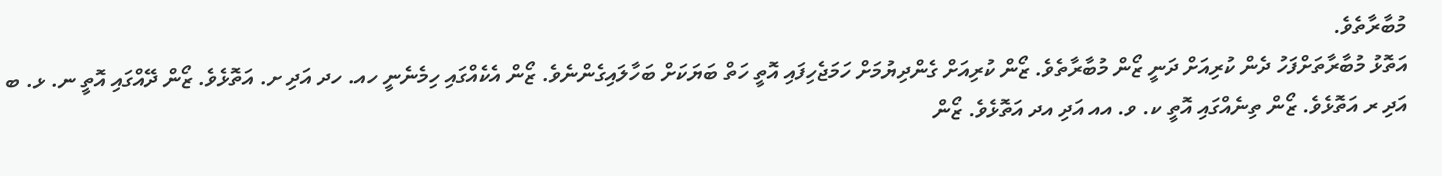މުބާރާތެވެ.
އަތޮޅު މުބާރާތަށްފަހު ދެން ކުރިއަށް ދަނީ ޒޯން މުބާރާތެވެ. ޒޯން ކުރިއަށް ގެންދިޔުމަށް ހަމަޖެހިފައި އޮތީ ހަތް ބަޔަކަށް ބަހާލައިގެންނެވެ. ޒޯން އެކެއްގައި ހިމެނެނީ ހއ. ހދ އަދި ށ. އަތޮޅެވެ. ޒޯން ދޭއްގައި އޮތީ ނ. ޅ. ބ އަދި ރ އަތޮޅެވެ. ޒޯން ތިނެއްގައި އޮތީ ކ. ވ. އއ އަދި އދ އަތޮޅެވެ. ޒޯން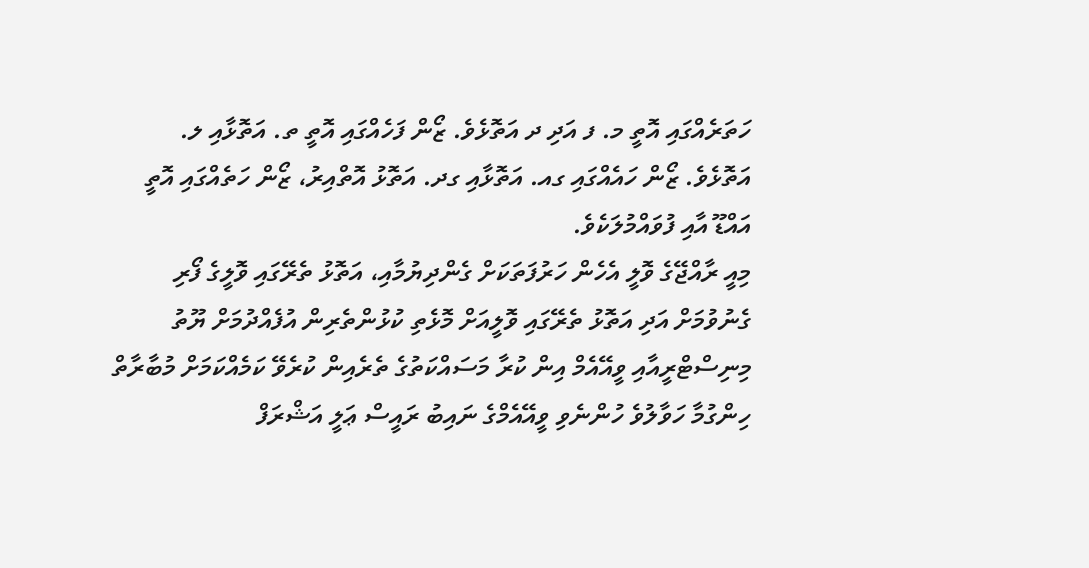ހަތަރެއްގައި އޮތީ މ. ފ އަދި ދ އަތޮޅެވެ. ޒޯން ފަހެއްގައި އޮތީ ތ. އަތޮޅާއި ލ. އަތޮޅެވެ. ޒޯން ހައެއްގައި ގއ. އަތޮޅާއި ގދ. އަތޮޅު އޮތްއިރު، ޒޯން ހަތެއްގައި އޮތީ އައްޑޫ އާއި ފުވައްމުލަކެވެ.
މިއީ ރާއްޖޭގެ ވޮލީ އެހެން ހަރުފަތަކަށް ގެންދިޔުމާއި، އަތޮޅު ތެރޭގައި ވޮލީގެ ފޯރި ގެނުވުމަށް އަދި އަތޮޅު ތެރޭގައި ވޮލީއަށް މޮޅެތި ކުޅުންތެރިން އުފެއްދުމަށް ޔޫތު މިނިސްޓްރީއާއި ވީއޭއެމް އިން ކުރާ މަސައްކަތުގެ ތެރެއިން ކުރެވޭ ކަމެއްކަމަށް މުބާރާތް ހިންގުމާ ހަވާލުވެ ހުންނެވި ވީއޭއެމްގެ ނައިބު ރައީސް ޢަލީ އަޝްރަފް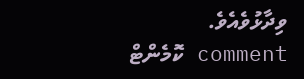ވިދާޅުވެއެވެ.
comment ކޮމެންޓް